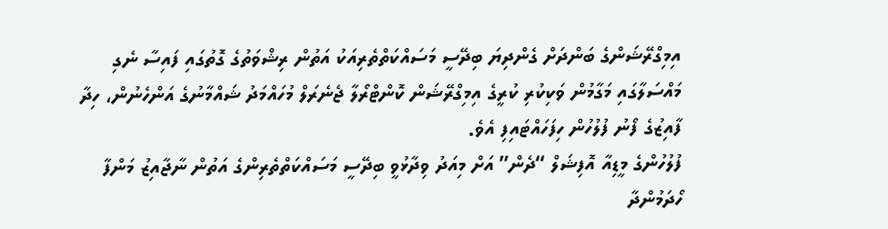އިމިގްރޭޝަންގެ ބަންދަށް ގެންދިޔަ ބިދޭސީ މަސައްކަތްތެރިއަކު އަތުން ރިޝްވަތުގެ ގޮތުގައި ފައިސާ ނެގި މައްސަލާގައި މަގާމުން ވަކިކުރި ކުރީގެ އިމިގްރޭޝަން ކޮންޓްރޯލާ ޖެނެރަލް މުހައްމަދު ޝައްމާނުގެ އަންހެނުން، ހިދާ ފާއިޒުގެ ފޯނު ފުލުހުން ހިފަހައްޓައިފި އެވެ.
ފުލުހުންގެ މީޑިއާ އޮފިޝަލް “ދެން” އަށް މިއަދު ވިދާޅުވީ ބިދޭސީ މަސައްކަތްތެރިންގެ އަތުން ނާޖާއިޒު މަންފާ ހޯދަމުންދާ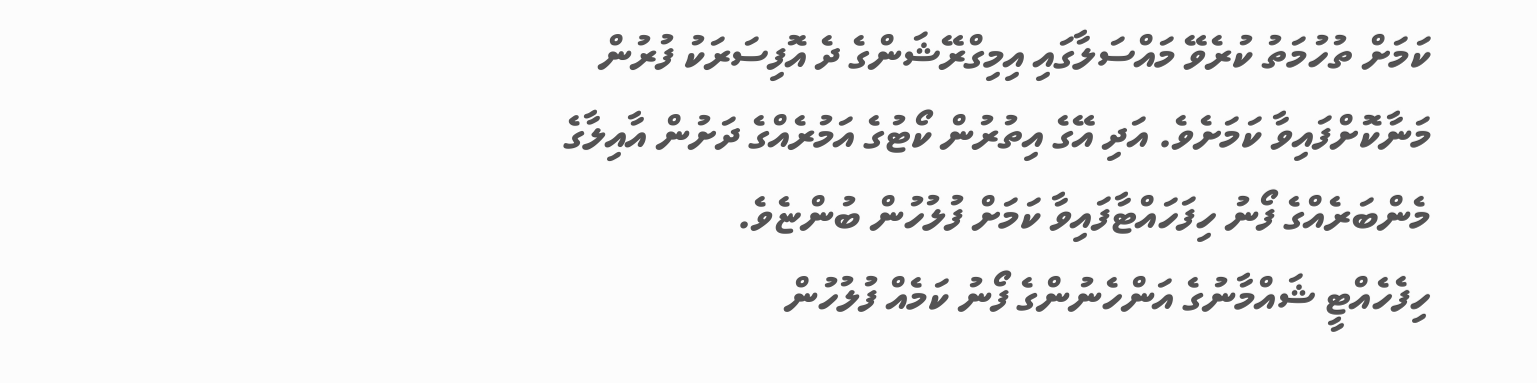ކަމަށް ތުހުމަތު ކުރެވޭ މައްސަލާގައި އިމިގްރޭޝަންގެ ދެ އޮފިސަރަކު ފުރުން މަނާކޮށްފައިވާ ކަމަށެވެ. އަދި އޭގެ އިތުރުން ކޯޓުގެ އަމުރެއްގެ ދަށުން އާއިލާގެ މެންބަރެއްގެ ފޯނު ހިފަހައްޓާފައިވާ ކަމަށް ފުލުހުން ބުންޏެވެ.
ހިފެހެއްޓީ ޝައްމާނުގެ އަންހެނުންގެ ފޯނު ކަމެއް ފުލުހުން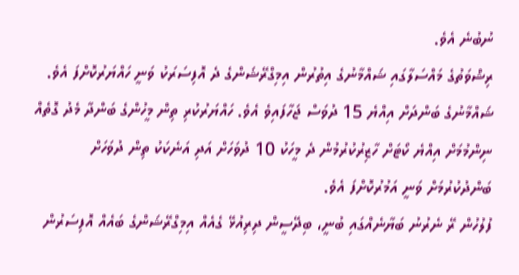ނުބުނެ އެވެ.
ރިޝްވަތުގެ މައްސަލާގައި ޝައްމާނުގެ އިތުރުން އިމިގްރޭޝަންގެ ދެ އޮފިސަރަކު ވަނީ ހައްޔަރުކޮށްފަ އެވެ. ޝައްމާނުގެ ބަންދަށް އިއްޔެ 15 ދުވަސް ޖަހާފައިވެ އެވެ. ހައްޔަރުކުރި ތިން މީހުންގެ ބަންދާ މެދު ގޮތެއް ނިންމުމަށް އިއްޔެ ކޯޓަށް ހާޒިރުކުރުމުން ދެ މީހަކު 10 ދުވަހަށް އަދި އަނެކަކު ތިން ދުވަހަށް ބަންދުކުރުމަށް ވަނީ އަމުރުކޮށްފަ އެވެ.
ފުލުހުން ރޭ ނެރުނު ބަޔާނެއްގައި ބުނީ، ބިދޭސީން ދިރިއުޅޭ ގެއެއް އިމިގްރޭޝަންގެ ބައެއް އޮފިސަރުން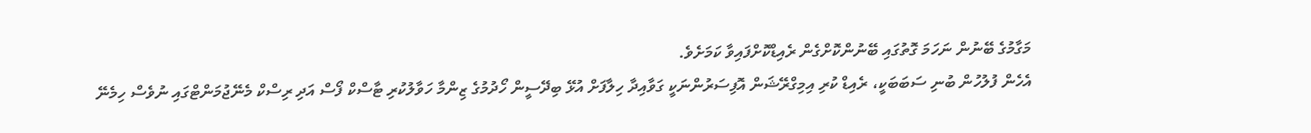މަގާމުގެ ބޭނުން ނަހަމަ ގޮތުގައި ބޭނުންކޮށްގެން ރެއިޑްކޮށްފައިވާ ކަމަށެވެ.
އެހެން ފުލުހުން ބުނި ސަބަބަކީ، ރެއިޑް ކުރި އިމިގްރޭޝަން އޮފިސަރުންނަކީ ގަވާއިދާ ހިލާފަށް އުޅޭ ބިދޭސީން ހޯދުމުގެ ޒިންމާ ހަވާލުކުރި ޓާސްކް ފޯސް އަދި ރިސްކް މެނޭޖުމަންޓްގައި ނުވެސް ހިމެނޭ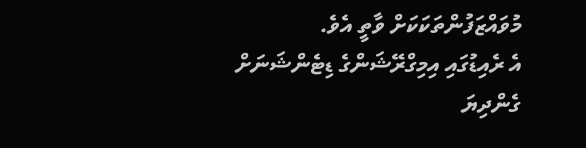މުވައްޒަފުންތަކަކަށް ވާތީ އެވެ.
އެ ރެއިޑުގައި އިމިގްރޭޝަންގެ ޑިޓެންޝަނަށް ގެންދިޔަ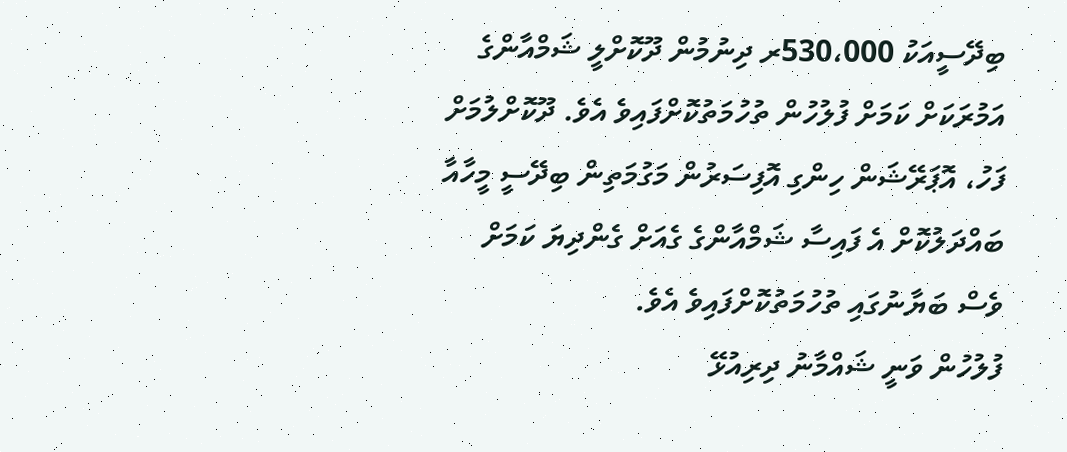ބިދޭސީއަކު 530،000ރ ދިނުމުން ދޫކޮށްލީ ޝަމްއާންގެ އަމުރަކަށް ކަމަށް ފުލުހުން ތުހުމަތުކޮށްފައިވެ އެވެ. ދޫކޮށްލުމަށް ފަހު، އޮޕަރޭޝަން ހިންގި އޮފިސަރުން މަގުމަތިން ބިދޭސީ މީހާއާ ބައްދަލުކޮށް އެ ފައިސާ ޝަމްއާންގެ ގެއަށް ގެންދިޔަ ކަމަށް ވެސް ބަޔާނުގައި ތުހުމަތުކޮށްފައިވެ އެވެ.
ފުލުހުން ވަނީ ޝައްމާނު ދިރިއުޅޭ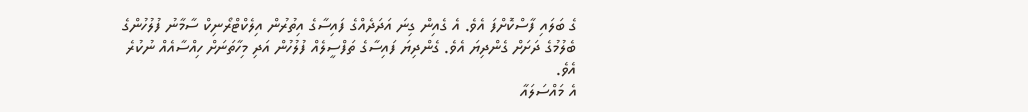ގެ ބަލައި ފާސްކޮށްފަ އެވެ. އެ ގެއިން ގިނަ އަދަދެއްގެ ފައިސާގެ އިތުރުން އިލެކްޓްރޯނިކް ސާމާނު ފުލުހުންގެ ބެލުމުގެ ދަށަށް ގެންދިޔަ އެވެ. ގެންދިޔަ ފައިސާގެ ތަފްސީލެއް ފުލުހުން އަދި މިހާތަނަށް ހިއްސާއެއް ނުކުރެ އެވެ.
އެ މައްސަލައާ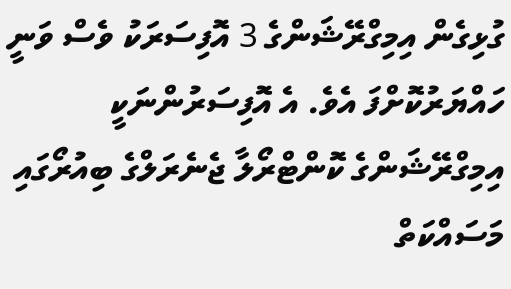ގުޅިގެން އިމިގްރޭޝަންގެ 3 އޮފިސަރަކު ވެސް ވަނީ ހައްޔަރުކޮށްފަ އެވެ. އެ އޮފިސަރުންނަކީ އިމިގްރޭޝަންގެ ކޮންޓްރޯލާ ޖެނެރަލްގެ ބިއުރޯގައި މަސައްކަތް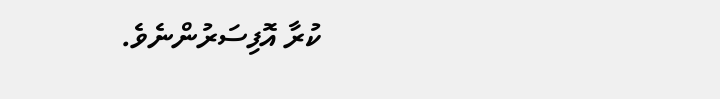ކުރާ އޮފިސަރުންނެވެ.